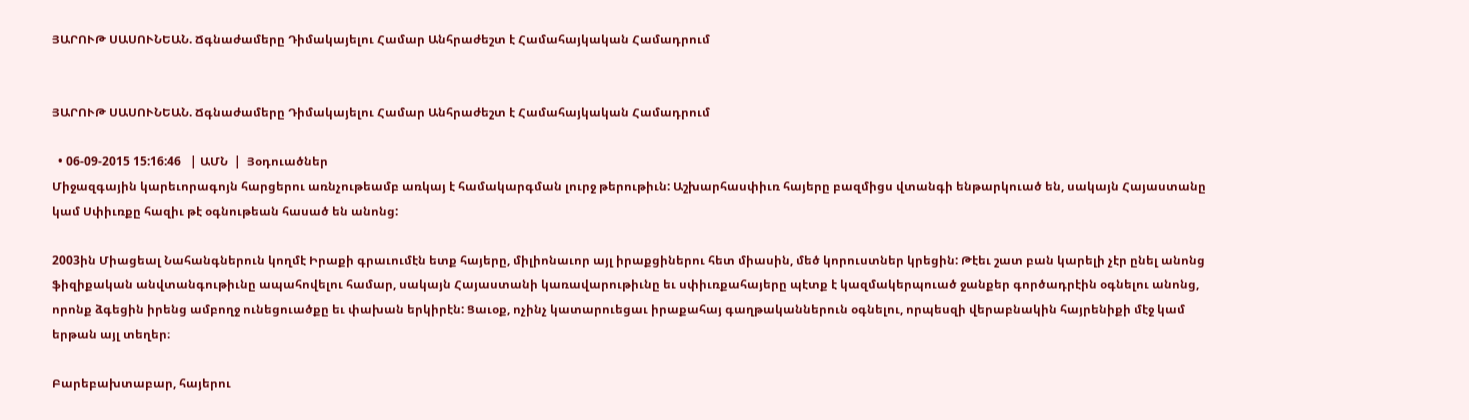ՅԱՐՈՒԹ ՍԱՍՈՒՆԵԱՆ. Ճգնաժամերը Դիմակայելու Համար Անհրաժեշտ է Համահայկական Համադրում


ՅԱՐՈՒԹ ՍԱՍՈՒՆԵԱՆ. Ճգնաժամերը Դիմակայելու Համար Անհրաժեշտ է Համահայկական Համադրում

  • 06-09-2015 15:16:46   | ԱՄՆ  |  Յօդուածներ
Միջազգային կարեւորագոյն հարցերու առնչութեամբ առկայ է համակարգման լուրջ թերութիւն: Աշխարհասփիւռ հայերը բազմիցս վտանգի ենթարկուած են, սակայն Հայաստանը կամ Սփիւռքը հազիւ թէ օգնութեան հասած են անոնց:

2003ին Միացեալ Նահանգներուն կողմէ Իրաքի գրաւումէն ետք հայերը, միլիոնաւոր այլ իրաքցիներու հետ միասին, մեծ կորուստներ կրեցին: Թէեւ շատ բան կարելի չէր ընել անոնց ֆիզիքական անվտանգութիւնը ապահովելու համար, սակայն Հայաստանի կառավարութիւնը եւ սփիւռքահայերը պէտք է կազմակերպուած ջանքեր գործադրէին օգնելու անոնց, որոնք ձգեցին իրենց ամբողջ ունեցուածքը եւ փախան երկիրէն: Ցաւօք, ոչինչ կատարուեցաւ իրաքահայ գաղթականներուն օգնելու, որպեսզի վերաբնակին հայրենիքի մէջ կամ երթան այլ տեղեր։

Բարեբախտաբար, հայերու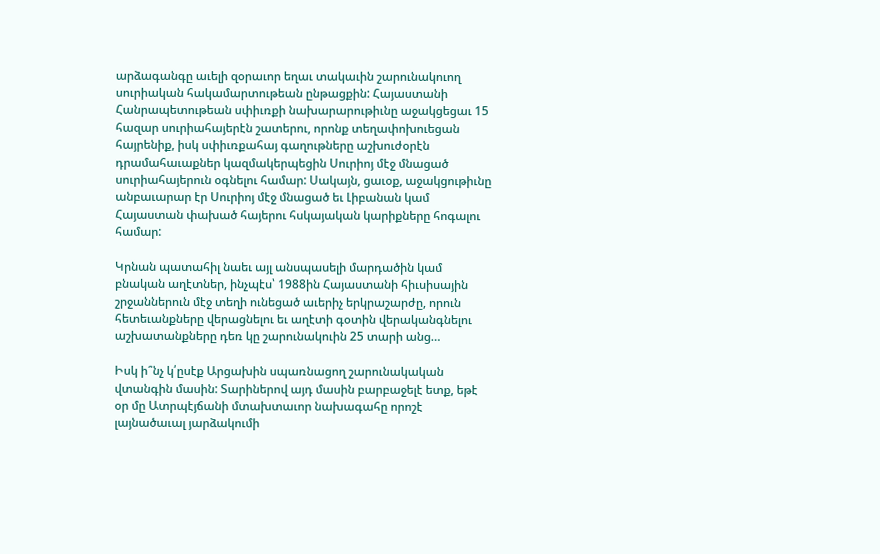արձագանգը աւելի զօրաւոր եղաւ տակաւին շարունակուող սուրիական հակամարտութեան ընթացքին: Հայաստանի Հանրապետութեան սփիւռքի նախարարութիւնը աջակցեցաւ 15 հազար սուրիահայերէն շատերու, որոնք տեղափոխուեցան հայրենիք, իսկ սփիւռքահայ գաղութները աշխուժօրէն դրամահաւաքներ կազմակերպեցին Սուրիոյ մէջ մնացած սուրիահայերուն օգնելու համար: Սակայն, ցաւօք, աջակցութիւնը անբաւարար էր Սուրիոյ մէջ մնացած եւ Լիբանան կամ Հայաստան փախած հայերու հսկայական կարիքները հոգալու համար:

Կրնան պատահիլ նաեւ այլ անսպասելի մարդածին կամ բնական աղէտներ, ինչպէս՝ 1988ին Հայաստանի հիւսիսային շրջաններուն մէջ տեղի ունեցած աւերիչ երկրաշարժը, որուն հետեւանքները վերացնելու եւ աղէտի գօտին վերականգնելու աշխատանքները դեռ կը շարունակուին 25 տարի անց…

Իսկ ի՞նչ կ՛ըսէք Արցախին սպառնացող շարունակական վտանգին մասին: Տարիներով այդ մասին բարբաջելէ ետք, եթէ օր մը Ատրպէյճանի մտախտաւոր նախագահը որոշէ լայնածաւալ յարձակումի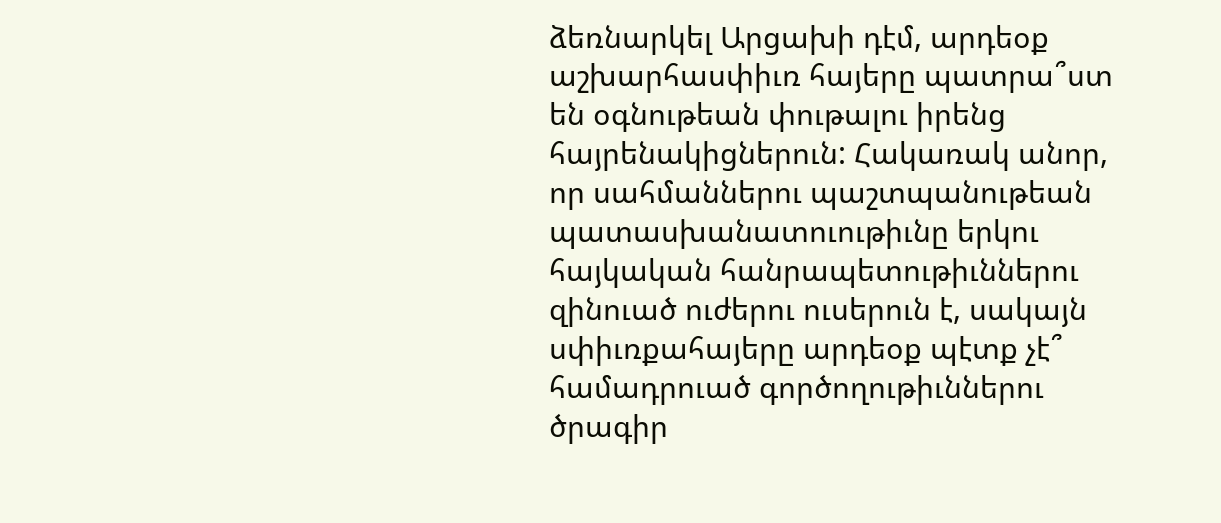ձեռնարկել Արցախի դէմ, արդեօք աշխարհասփիւռ հայերը պատրա՞ստ են օգնութեան փութալու իրենց հայրենակիցներուն: Հակառակ անոր, որ սահմաններու պաշտպանութեան պատասխանատուութիւնը երկու հայկական հանրապետութիւններու զինուած ուժերու ուսերուն է, սակայն սփիւռքահայերը արդեօք պէտք չէ՞ համադրուած գործողութիւններու ծրագիր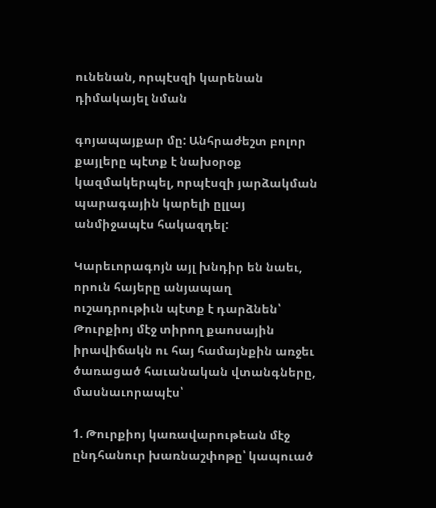ունենան, որպէսզի կարենան դիմակայել նման

գոյապայքար մը: Անհրաժեշտ բոլոր քայլերը պէտք է նախօրօք կազմակերպել, որպէսզի յարձակման պարագային կարելի ըլլայ անմիջապէս հակազդել:

Կարեւորագոյն այլ խնդիր են նաեւ, որուն հայերը անյապաղ ուշադրութիւն պէտք է դարձնեն՝ Թուրքիոյ մէջ տիրող քաոսային իրավիճակն ու հայ համայնքին առջեւ ծառացած հաւանական վտանգները, մասնաւորապէս՝

1. Թուրքիոյ կառավարութեան մէջ ընդհանուր խառնաշփոթը՝ կապուած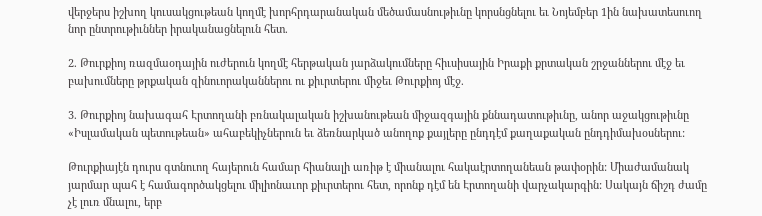վերջերս իշխող կուսակցութեան կողմէ խորհրդարանական մեծամասնութիւնը կորսնցնելու եւ Նոյեմբեր 1ին նախատեսուող նոր ընտրութիւններ իրականացնելուն հետ.

2. Թուրքիոյ ռազմաօդային ուժերուն կողմէ հերթական յարձակումները հիւսիսային Իրաքի քրտական շրջաններու մէջ եւ բախումները թրքական զինուորականներու ու քիւրտերու միջեւ Թուրքիոյ մէջ.

3. Թուրքիոյ նախագահ Էրտողանի բռնակալական իշխանութեան միջազգային քննադատութիւնը, անոր աջակցութիւնը «Իսլամական պետութեան» ահաբեկիչներուն եւ ձեռնարկած անողոք քայլերը ընդդէմ քաղաքական ընդդիմախօսներու:

Թուրքիայէն դուրս գտնուող հայերուն համար հիանալի առիթ է միանալու հակաէրտողանեան թափօրին: Միաժամանակ յարմար պահ է համագործակցելու միլիոնաւոր քիւրտերու հետ, որոնք դէմ են Էրտողանի վարչակարգին: Սակայն ճիշդ ժամը չէ լուռ մնալու, երբ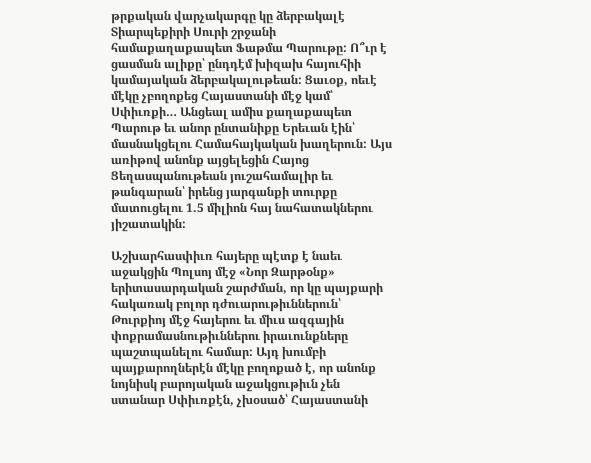թրքական վարչակարգը կը ձերբակալէ Տիարպեքիրի Սուրի շրջանի համաքաղաքապետ Ֆաթմա Պարութը: Ո՞ւր է ցասման ալիքը՝ ընդդէմ խիզախ հայուհիի կամայական ձերբակալութեան: Ցաւօք, ոեւէ մէկը չբողոքեց Հայաստանի մէջ կամ՝ Սփիւռքի… Անցեալ ամիս քաղաքապետ Պարութ եւ անոր ընտանիքը Երեւան էին՝ մասնակցելու Համահայկական խաղերուն: Այս առիթով անոնք այցելեցին Հայոց Ցեղասպանութեան յուշահամալիր եւ թանգարան՝ իրենց յարգանքի տուրքը մատուցելու 1.5 միլիոն հայ նահատակներու յիշատակին:

Աշխարհասփիւռ հայերը պէտք է նաեւ աջակցին Պոլսոյ մէջ «Նոր Զարթօնք» երիտասարդական շարժման, որ կը պայքարի հակառակ բոլոր դժուարութիւններուն՝ Թուրքիոյ մէջ հայերու եւ միւս ազգային փոքրամասնութիւններու իրաւունքները պաշտպանելու համար: Այդ խումբի պայքարողներէն մէկը բողոքած է, որ անոնք նոյնիսկ բարոյական աջակցութիւն չեն ստանար Սփիւռքէն, չխօսած՝ Հայաստանի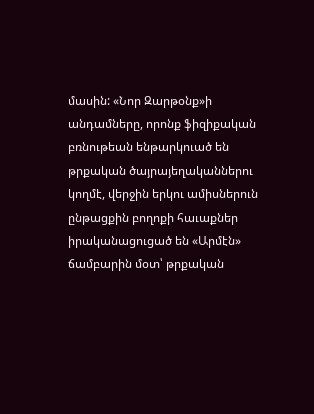մասին: «Նոր Զարթօնք»ի անդամները, որոնք ֆիզիքական բռնութեան ենթարկուած են թրքական ծայրայեղականներու կողմէ, վերջին երկու ամիսներուն ընթացքին բողոքի հաւաքներ իրականացուցած են «Արմէն» ճամբարին մօտ՝ թրքական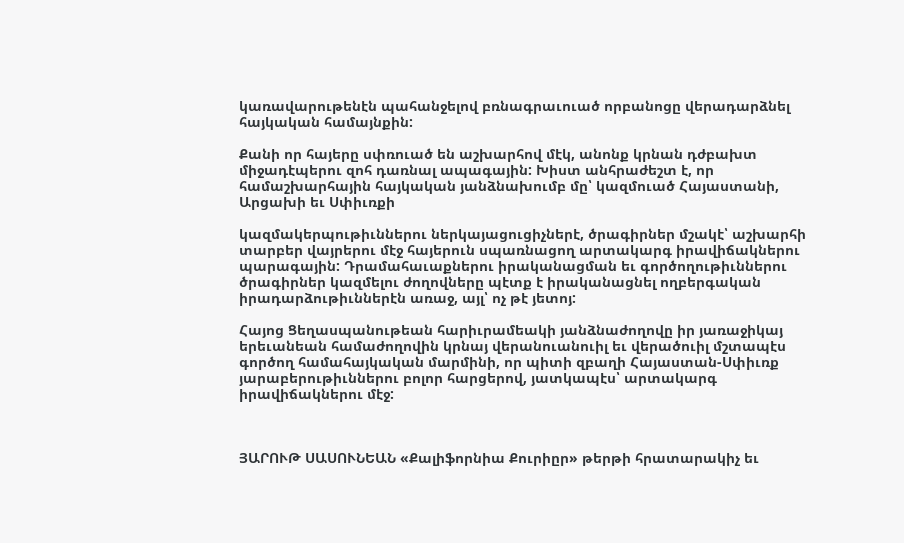կառավարութենէն պահանջելով բռնագրաւուած որբանոցը վերադարձնել հայկական համայնքին:

Քանի որ հայերը սփռուած են աշխարհով մէկ, անոնք կրնան դժբախտ միջադէպերու զոհ դառնալ ապագային: Խիստ անհրաժեշտ է, որ համաշխարհային հայկական յանձնախումբ մը՝ կազմուած Հայաստանի, Արցախի եւ Սփիւռքի

կազմակերպութիւններու ներկայացուցիչներէ, ծրագիրներ մշակէ՝ աշխարհի տարբեր վայրերու մէջ հայերուն սպառնացող արտակարգ իրավիճակներու պարագային: Դրամահաւաքներու իրականացման եւ գործողութիւններու ծրագիրներ կազմելու ժողովները պէտք է իրականացնել ողբերգական իրադարձութիւններէն առաջ, այլ՝ ոչ թէ յետոյ:

Հայոց Ցեղասպանութեան հարիւրամեակի յանձնաժողովը իր յառաջիկայ երեւանեան համաժողովին կրնայ վերանուանուիլ եւ վերածուիլ մշտապէս գործող համահայկական մարմինի, որ պիտի զբաղի Հայաստան-Սփիւռք յարաբերութիւններու բոլոր հարցերով, յատկապէս՝ արտակարգ իրավիճակներու մէջ:



ՅԱՐՈՒԹ ՍԱՍՈՒՆԵԱՆ «Քալիֆորնիա Քուրիըր» թերթի հրատարակիչ եւ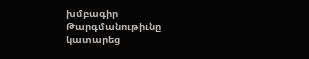խմբագիր
Թարգմանութիւնը կատարեց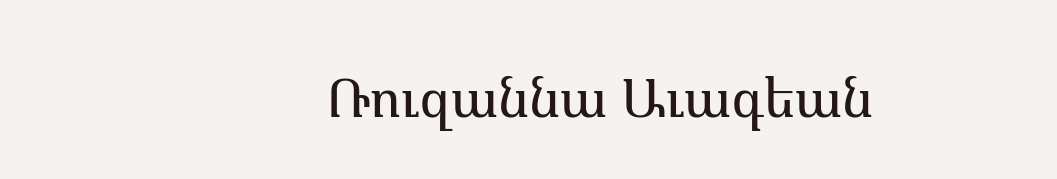Ռուզաննա Աւագեան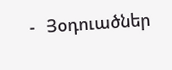-   Յօդուածներ